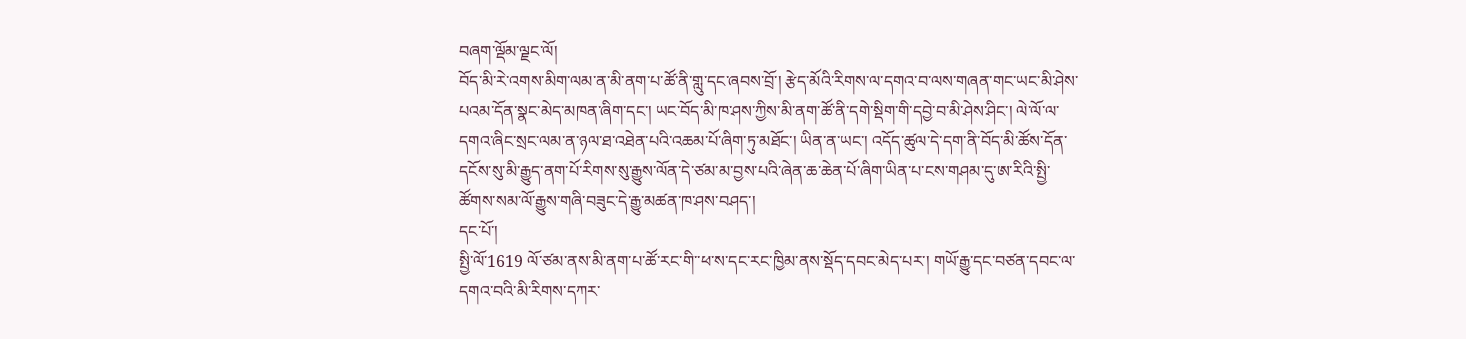བཞག་ལྡོམ་ལྗང་ལོ།
བོད་མི་རེ་འགས་མིག་ལམ་ན་མི་ནག་པ་ཚོ་ནི་གླུ་དང་ཞབས་བྲོ་། རྩེད་མོའི་རིགས་ལ་དགའ་བ་ལས་གཞན་གང་ཡང་མི་ཤེས་པའམ་དོན་སྣང་མེད་མཁན་ཞིག་དང་། ཡང་བོད་མི་ཁ་ཤས་ཀྱིས་མི་ནག་ཚོ་ནི་དགེ་སྡིག་གི་དབྱེ་བ་མི་ཤེས་ཤིང་། ལེ་ལོ་ལ་དགའ་ཞིང་སྲང་ལམ་ན་ཉལ་ཐ་འཐེན་པའི་འཆམ་པོ་ཞིག་ཏུ་མཐོང་། ཡིན་ན་ཡང་། འདོད་ཚུལ་དེ་དག་ནི་བོད་མི་ཚོས་དོན་དངོས་སུ་མི་རྒྱུད་ནག་པོ་རིགས་སུ་རྒྱུས་ལོན་དེ་ཙམ་མ་བྱས་པའི་ཞེན་ཆ་ཆེན་པོ་ཞིག་ཡིན་པ་ངས་གཤམ་དུ་ཨ་རིའི་སྤྱི་ཚོགས་སམ་ལོ་རྒྱུས་གཞི་བཟུང་དེ་རྒྱུ་མཚན་ཁ་ཤས་བཤད་།
དང་པོ་།
སྤྱི་ལོ་1619 ལོ་ཙམ་ནས་མི་ནག་པ་ཚོ་རང་གི་་ཕ་ས་དང་རང་ཁྱིམ་ནས་སྡོད་དབང་མེད་པར་། གཡོ་རྒྱུ་དང་བཙན་དབང་ལ་དགའ་བའི་མི་རིགས་དཀར་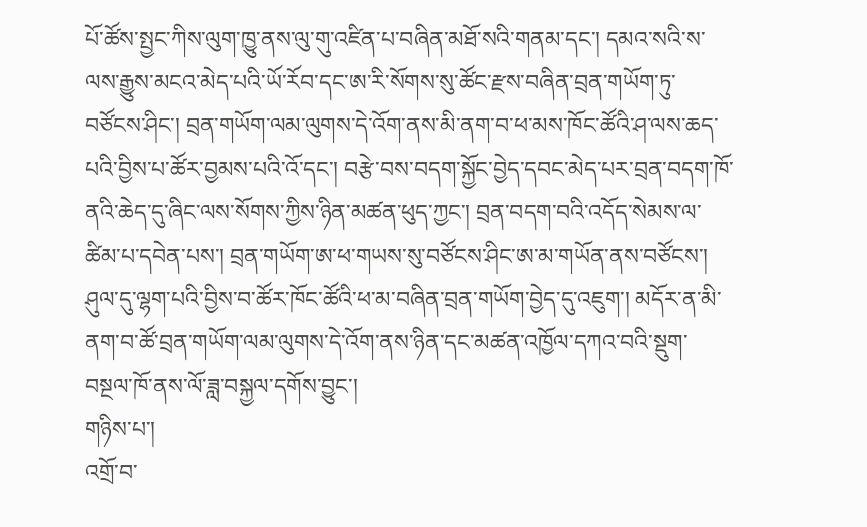པོ་ཚོས་སྤྱང་ཀིས་ལུག་ཁྱུ་ནས་ལུ་གུ་འཛིན་པ་བཞིན་མཐོ་སའི་གནམ་དང་། དམའ་སའི་ས་ལས་རྒྱུས་མངའ་མེད་པའི་ཡོ་རོབ་དང་ཨ་རི་སོགས་སུ་ཚོང་རྫས་བཞིན་བྲན་གཡོག་ཏུ་བཙོངས་ཤིང་། བྲན་གཡོག་ལམ་ལུགས་དེ་འོག་ནས་མི་ནག་བ་ཕ་མས་ཁོང་ཚོའི་ཤ་ལས་ཆད་པའི་བྱིས་པ་ཚོར་བྱམས་པའི་འོ་དང་། བརྩེ་བས་བདག་སྐྱོང་བྱེད་དབང་མེད་པར་བྲན་བདག་ཁོ་ནའི་ཆེད་དུ་ཞིང་ལས་སོགས་ཀྱིས་ཉིན་མཚན་ཕུད་ཀྱང་། བྲན་བདག་བའི་འདོད་སེམས་ལ་ཚིམ་པ་དབེན་པས་། བྲན་གཡོག་ཨ་ཕ་གཡས་སུ་བཙོངས་ཤིང་ཨ་མ་གཡོན་ནས་བཙོངས་།
ཤུལ་དུ་ལྷག་པའི་བྱིས་བ་ཚོར་ཁོང་ཚོའི་ཕ་མ་བཞིན་བྲན་གཡོག་བྱེད་དུ་འཇུག་། མདོར་ན་མི་ནག་བ་ཚོ་བྲན་གཡོག་ལམ་ལུགས་དེ་འོག་ནས་ཉིན་དང་མཚན་འཁྱོལ་དཀའ་བའི་སྡུག་བསྔལ་ཁོ་ནས་ལོ་ཟླ་བསྐྱལ་དགོས་བྱུང་།
གཉིས་པ་།
འགྲོ་བ་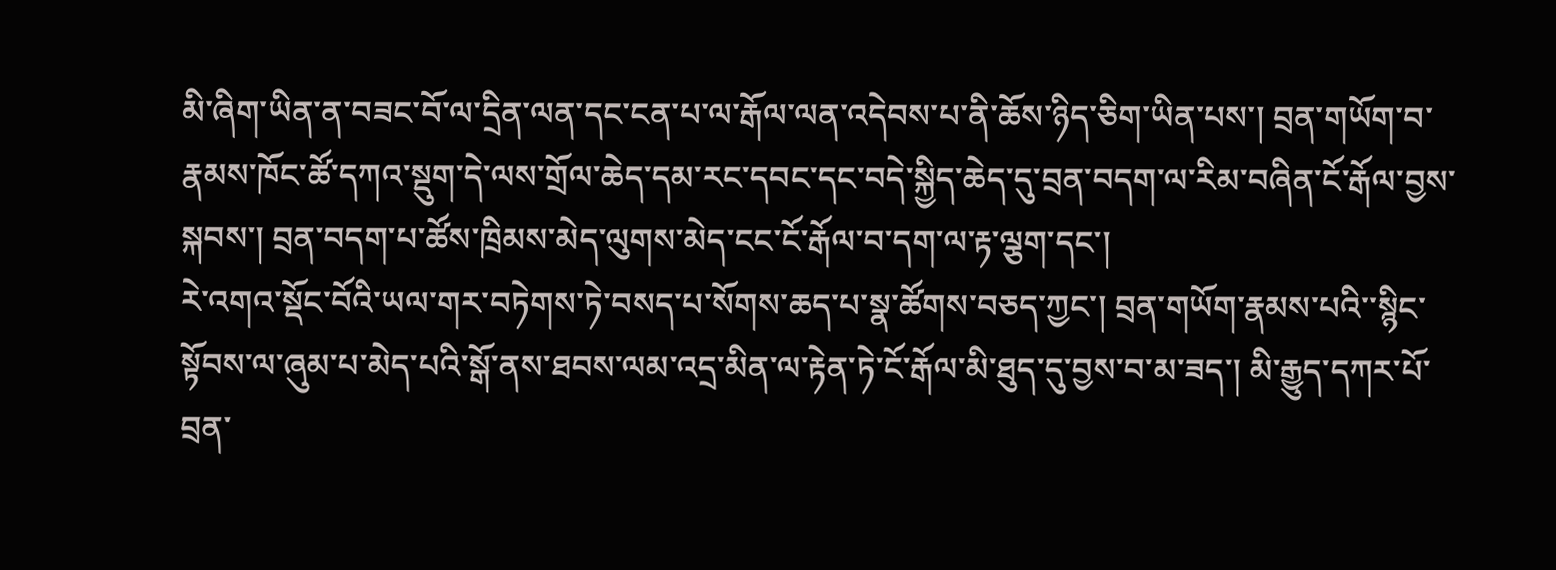མི་ཞིག་ཡིན་ན་བཟང་བོ་ལ་དྲིན་ལན་དང་ངན་པ་ལ་རྒོལ་ལན་འདེབས་པ་ནི་ཆོས་ཉིད་ཅིག་ཡིན་པས་། བྲན་གཡོག་བ་རྣམས་ཁོང་ཚོ་དཀའ་སྡུག་དེ་ལས་གྲོལ་ཆེད་དམ་རང་དབང་དང་བདེ་སྐྱིད་ཆེད་དུ་བྲན་བདག་ལ་རིམ་བཞིན་ངོ་རྒོལ་བྱས་སྐབས་། བྲན་བདག་པ་ཚོས་ཁྲིམས་མེད་ལུགས་མེད་ངང་ངོ་རྒོལ་བ་དག་ལ་རྟ་ལྕག་དང་།
རེ་འགའ་སྡོང་བོའི་ཡལ་གར་བཏེགས་ཏེ་བསད་པ་སོགས་ཆད་པ་སྣ་ཚོགས་བཅད་ཀྱང་། བྲན་གཡོག་རྣམས་པའི་་སྙིང་སྟོབས་ལ་ཞུམ་པ་མེད་པའི་སྒོ་ནས་ཐབས་ལམ་འདྲ་མིན་ལ་རྟེན་ཏེ་ངོ་རྒོལ་མི་ཐུད་དུ་བྱས་བ་མ་ཟད་། མི་རྒྱུད་དཀར་པོ་བྲན་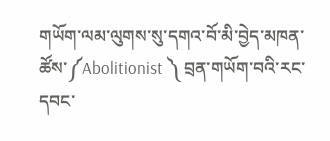གཡོག་ལམ་ལུགས་སུ་དགའ་བོ་མི་བྱེད་མཁན་ཚོས་༼Abolitionist ༽ བྲན་གཡོག་བའི་རང་དབང་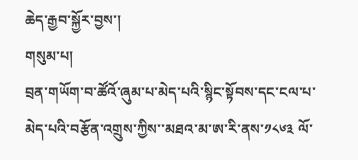ཆེད་རྒྱབ་སྐྱོར་བྱས་།
གསུམ་པ།
བྲན་གཡོག་བ་ཚོའོ་ཞུམ་པ་མེད་པའི་སྙིང་སྟོབས་དང་ངལ་པ་མེད་པའི་བརྩོན་འགྲུས་ཀྱིས་་མཐའ་མ་ཨ་རི་ནས་༡༨༦༣ ལོ་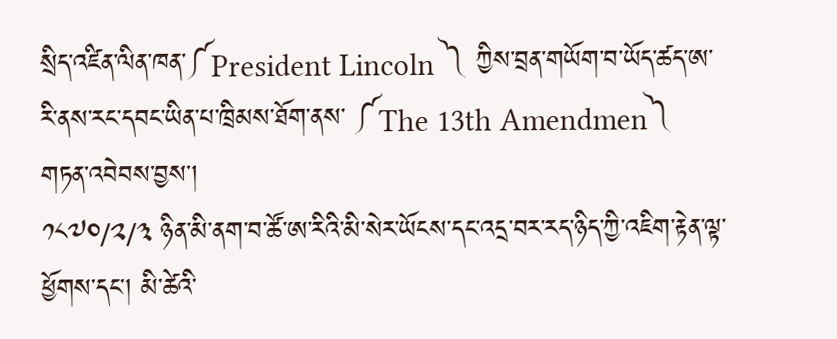སྲིད་འཛིན་ལིན་ཁན་༼President Lincoln ༽ ཀྱིས་བྲན་གཡོག་བ་ཡོད་ཚད་ཨ་རི་ནས་རང་དབང་ཡིན་པ་ཁྲིམས་ཐོག་ནས་ ༼The 13th Amendmen༽ གཏན་འབེབས་བྱས་།
༡༨༧༠/༢/༣ ཉིན་མི་ནག་བ་ཚོ་ཨ་རིའི་མི་སེར་ཡོངས་དང་འདྲ་བར་རད་ཉིད་ཀྱི་འཇིག་རྟེན་ལྟ་ཕྱོགས་དང་། མི་ཚེའི་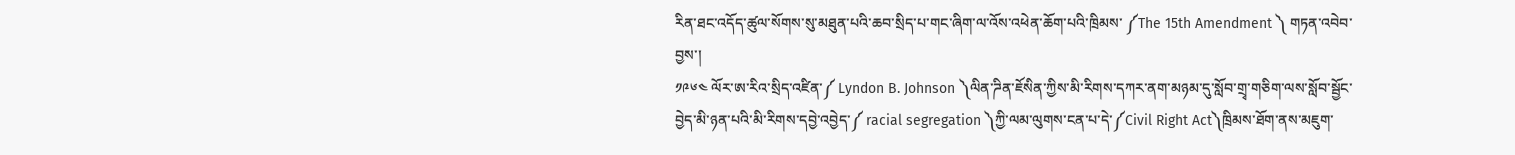རིན་ཐང་འདོད་ཚུལ་སོགས་སུ་མཐུན་པའི་ཆབ་སྲིད་པ་གང་ཞིག་ལ་འོས་འཕེན་ཆོག་པའི་ཁྲིམས་ ༼The 15th Amendment ༽ གཏན་འབེབ་བྱས་།
༡༩༦༤ ལོར་ཨ་རིའ་སྲིད་འཛིན་༼ Lyndon B. Johnson ༽ལིན་ཌིན་ཇོསིན་ཀྱིས་མི་རིགས་དཀར་ནག་མཉམ་དུ་སློབ་གྲྭ་གཅིག་ལས་སློབ་སྦྱོང་བྱེད་མི་ཉན་པའི་མི་རིགས་དབྱེ་འབྱེད་༼ racial segregation ༽ཀྱི་ལམ་ལུགས་ངན་པ་དེ་༼Civil Right Act༽ཁྲིམས་ཐོག་ནས་མཇུག་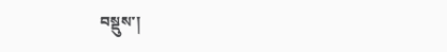བསྡུས་།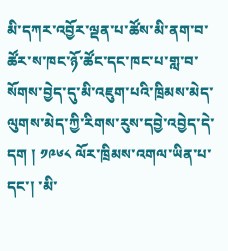མི་དཀར་འབྱོར་ལྡན་པ་ཚོས་མི་ནག་བ་ཚོར་ས་ཁང་ཉོ་ཚོང་དང་ཁང་པ་གླ་བ་སོགས་བྱེད་དུ་མི་འཇུག་པའི་ཁྲིམས་མེད་ལུགས་མེད་ཀྱི་རིགས་རུས་དབྱེ་འབྱེད་དེ་དག ། ༡༩༦༨ ལོར་ཁྲིམས་འགལ་ཡིན་པ་དང་། ་མི་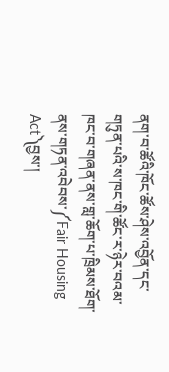ནག་བ་ཚོའི་ཁོང་ཚོས་ཤེས་འབྱོན་དང་གཏུན་པའི་ས་ཁང་གི་ཚོང་ར་ཉེར་བའམ་ཁང་བ་གཞན་ནས་གླ་ཆོག་པ་ཁྲིམས་ཐོག་ནས་གཏན་འབེབས་༼Fair Housing Act༽བྱས་།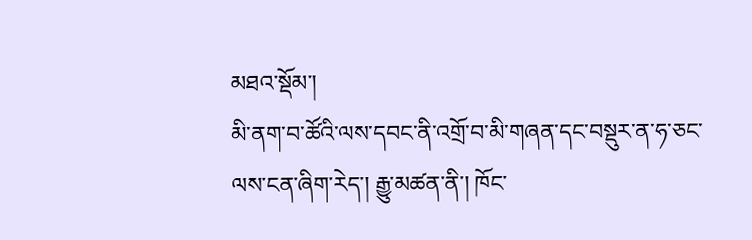མཐའ་སྡོམ་།
མི་ནག་བ་ཚོའི་ལས་དབང་ནི་འགྲོ་བ་མི་གཞན་དང་བསྡུར་ན་ཧ་ཅང་ལས་ངན་ཞིག་རེད་། རྒྱུ་མཚན་ནི་། ཁོང་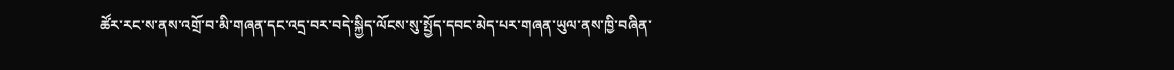ཚོར་རང་ས་ནས་འགྲོ་བ་མི་གཞན་དང་འདྲ་བར་བདེ་སྐྱིད་ལོངས་སུ་སྤྱོད་དབང་མེད་པར་གཞན་ཡུལ་ནས་ཁྱི་བཞིན་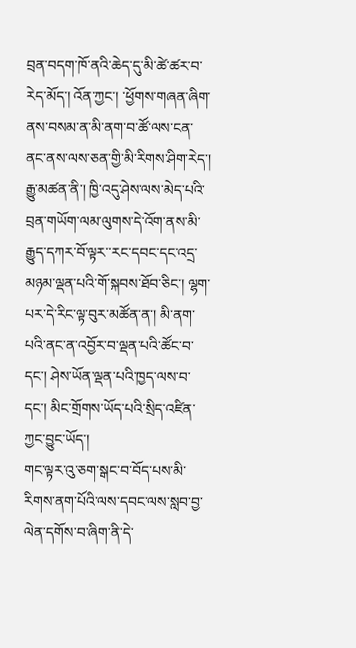བྲན་བདག་ཁོ་ནའི་ཆེད་དུ་མི་ཚེ་ཚར་བ་རེད་མོད་། འོན་ཀྱང་། ་ཕྱོགས་གཞན་ཞིག་ནས་བསམ་ན་མི་ནག་བ་ཚོ་ལས་ངན་ནང་ནས་ལས་ཅན་གྱི་མི་རིགས་ཤིག་རེད་། རྒྱུ་མཚན་ནི་། ཁྱི་འདུ་ཤེས་ལས་མེད་པའི་བྲན་གཡོག་ལམ་ལུགས་དེ་འོག་ནས་མི་རྒྱུད་དཀར་བོ་ལྟར་་རང་དབང་དང་འདྲ་མཉམ་ལྡན་པའི་གོ་སྐབས་ཐོབ་ཅིང་། ལྷག་པར་དེ་རིང་ལྟ་བུར་མཚོན་ན་། མི་ནག་པའི་ནང་ན་འབྱོར་བ་ལྡན་པའི་ཚོང་བ་དང་། ཤེས་ཡོན་ལྡན་པའི་ཁྱད་ལས་བ་དང་། མིང་གྲོགས་ཡོད་པའི་སྲིད་འཛིན་ཀྱང་བྱུང་ཡོད་།
གང་ལྟར་འུ་ཅག་སྒང་བ་བོད་པས་མི་རིགས་ནག་པོའི་ལས་དབང་ལས་སླབ་བྱ་ལེན་དགོས་བ་ཞིག་ནི་དེ་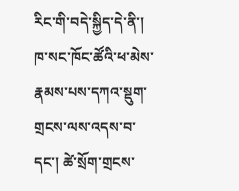རིང་གི་བདེ་སྐྱིད་དེ་ནི་། ཁ་སང་ཁོང་ཚོའི་ཕ་མེས་རྣམས་པས་དཀའ་སྡུག་གྲངས་ལས་འདས་བ་དང་། ཚེ་སྲོག་གྲངས་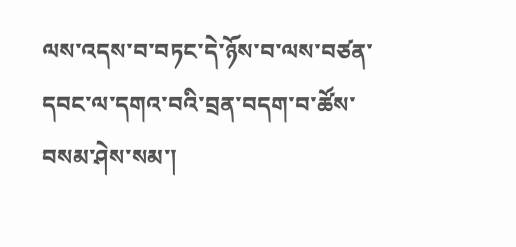ལས་འདས་བ་བཏང་དེ་ཉོས་བ་ལས་བཙན་དབང་ལ་དགའ་བའི་བྲན་བདག་བ་ཚོས་བསམ་ཤེས་སམ་།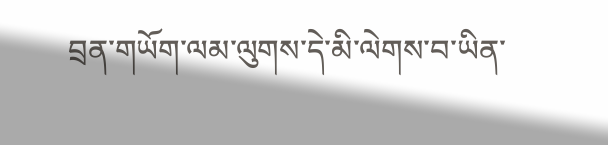བྲན་གཡོག་ལམ་ལུགས་དེ་མི་ལེགས་བ་ཡིན་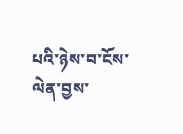པའི་ཉེས་བ་ངོས་ལེན་བྱས་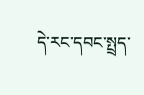དེ་རང་དབང་སྤྲད་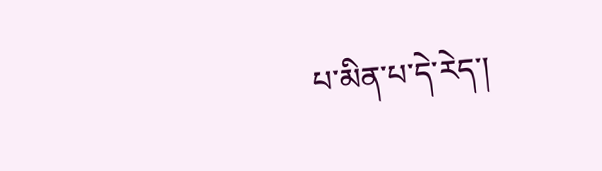པ་མིན་པ་དེ་རེད་།